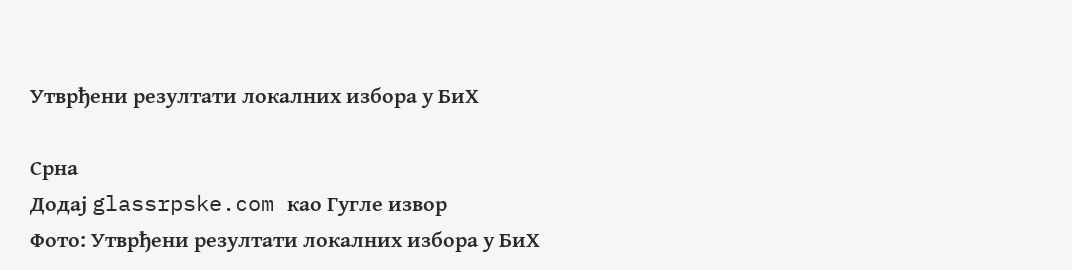Утврђени резултати локалних избора у БиХ

Срна
Додај glassrpske.com као Гугле извор
Фото: Утврђени резултати локалних избора у БиХ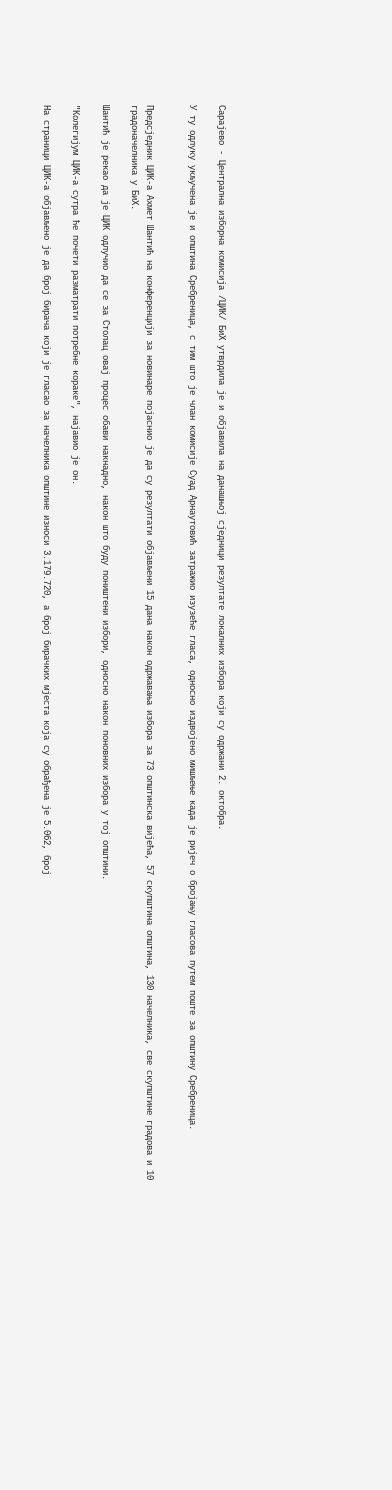Сарајево - Централна изборна комисија /ЦИК/ БиХ утврдила је и објавила на данашњој сједници резултате локалних избора који су одржани 2. октобра.

У ту одлуку укључена је и општина Сребреница, с тим што је члан комисије Суад Арнаутовић затражио изузеће гласа, односно издвојено мишљење када је ријеч о бројању гласова путем поште за општину Сребреница.


Предсједник ЦИК-а Ахмет Шантић на конференцији за новинаре појаснио је да су резултати објављени 15 дана након одржавања избора за 73 општинска вијећа, 57 скупштина општина, 130 начелника, све скупштине градова и 10 градоначелника у БиХ.

Шантић је рекао да је ЦИК одлучио да се за Столац овај процес обави накнадно, након што буду поништени избори, односно након поновних избора у тој општини.

"Колегијум ЦИК-а сутра ће почети разматрати потребне кораке", најавио је он.

На страници ЦИК-а објављено је да број бирача који је гласао за начелника општине износи 3.179.720, а број бирачких мјеста која су обрађена је 5.062, број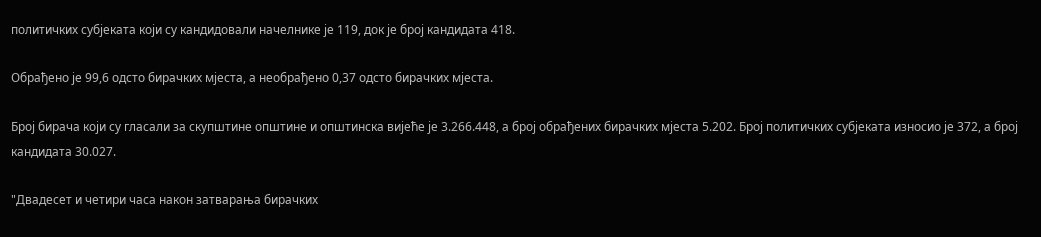политичких субјеката који су кандидовали начелнике је 119, док је број кандидата 418.

Обрађено је 99,6 одсто бирачких мјеста, а необрађено 0,37 одсто бирачких мјеста.

Број бирача који су гласали за скупштине општине и општинска вијеће је 3.266.448, а број обрађених бирачких мјеста 5.202. Број политичких субјеката износио је 372, а број кандидата 30.027.

"Двадесет и четири часа након затварања бирачких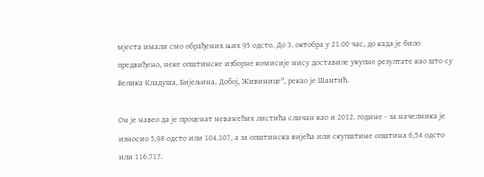мјеста имали смо обрађених њих 95 одсто. До 3. октобра у 21.00 час, до када је било предвиђено, неке општинске изборне комисије нису доставиле укупне резултате као што су Велика Кладуша, Бијељина, Добој, Живинице", рекао је Шантић.

Он је навео да је проценат неважећих листића сличан као и 2012. године - за начелника је износио 5,98 одсто или 104.107, а за општинска вијећа или скупштине општина 6,54 одсто или 116.717.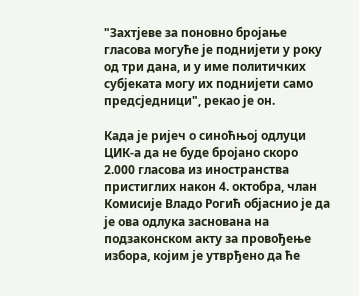"Захтјеве за поновно бројање гласова могуће је поднијети у року од три дана, и у име политичких субјеката могу их поднијети само предсједници", рекао је он.

Када је ријеч о синоћњој одлуци ЦИК-а да не буде бројано скоро 2.000 гласова из иностранства пристиглих након 4. октобра, члан Комисије Владо Рогић објаснио је да је ова одлука заснована на подзаконском акту за провођење избора, којим је утврђено да ће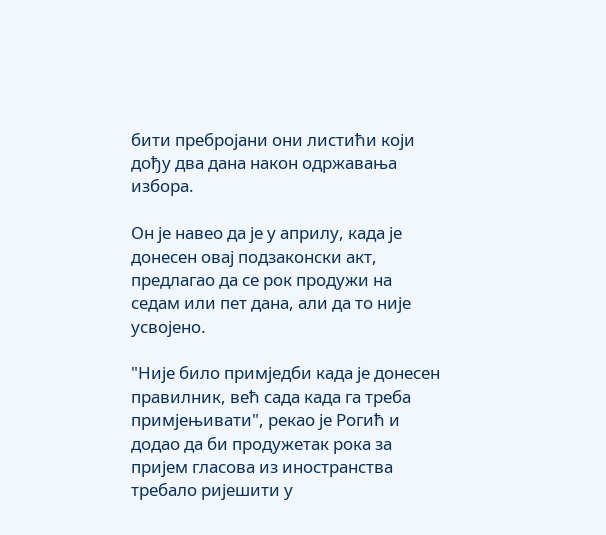бити пребројани они листићи који дођу два дана након одржавања избора.

Он је навео да је у априлу, када је донесен овај подзаконски акт, предлагао да се рок продужи на седам или пет дана, али да то није усвојено.

"Није било примједби када је донесен правилник, већ сада када га треба примјењивати", рекао је Рогић и додао да би продужетак рока за пријем гласова из иностранства требало ријешити у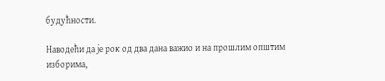будућности.

Наводећи да је рок од два дана важио и на прошлим општим изборима,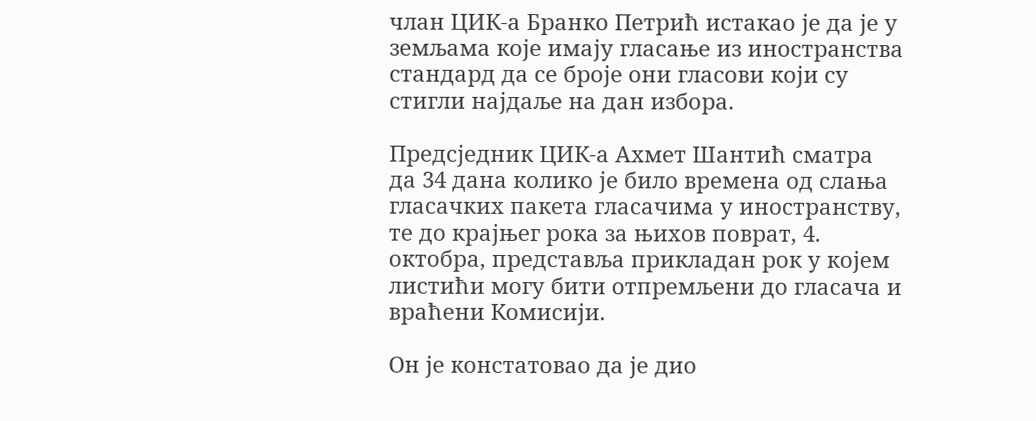члан ЦИК-а Бранко Петрић истакао је да је у земљама које имају гласање из иностранства стандард да се броје они гласови који су стигли најдаље на дан избора.

Предсједник ЦИК-а Ахмет Шантић сматра да 34 дана колико је било времена од слања гласачких пакета гласачима у иностранству, те до крајњег рока за њихов поврат, 4. октобра, представља прикладан рок у којем листићи могу бити отпремљени до гласача и враћени Комисији.

Он је констатовао да је дио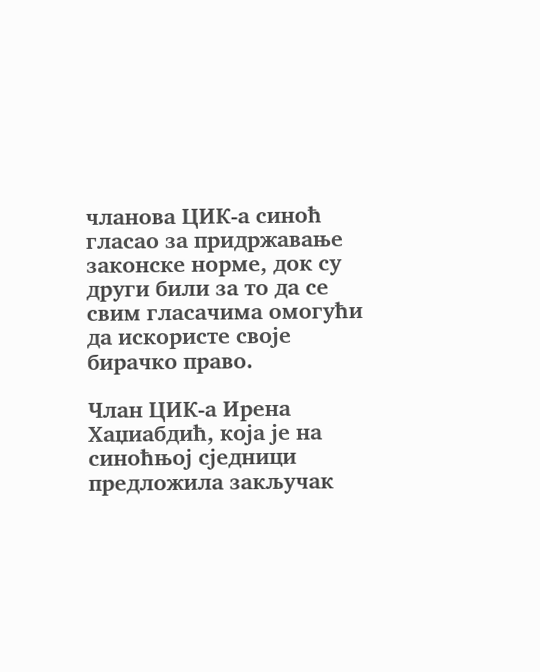чланова ЦИК-а синоћ гласао за придржавање законске норме, док су други били за то да се свим гласачима омогући да искористе своје бирачко право.

Члан ЦИК-а Ирена Хаџиабдић, која је на синоћњој сједници предложила закључак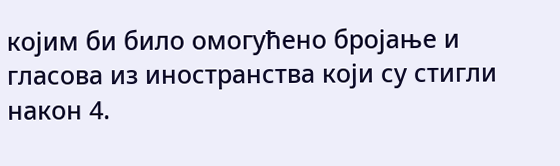којим би било омогућено бројање и гласова из иностранства који су стигли након 4.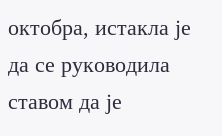октобра, истакла је да се руководила ставом да је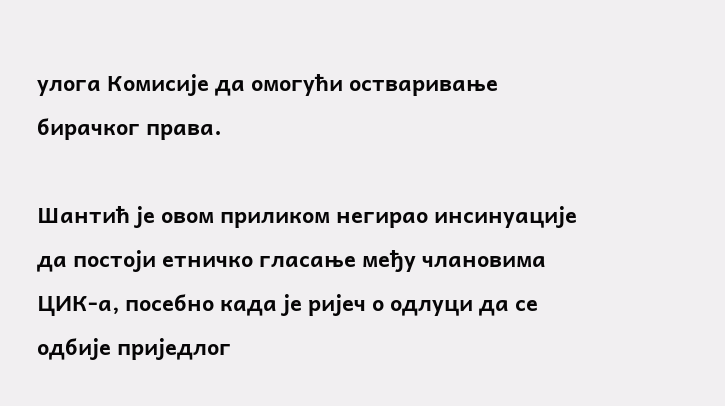улога Комисије да омогући остваривање бирачког права.

Шантић је овом приликом негирао инсинуације да постоји етничко гласање међу члановима ЦИК-а, посебно када је ријеч о одлуци да се одбије приједлог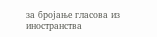за бројање гласова из иностранства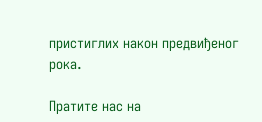пристиглих након предвиђеног рока.

Пратите нас на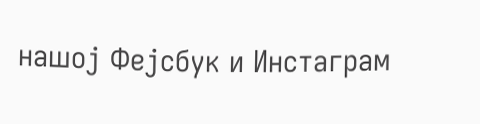нашој Фејсбук и Инстаграм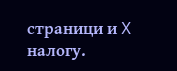страници и X налогу.